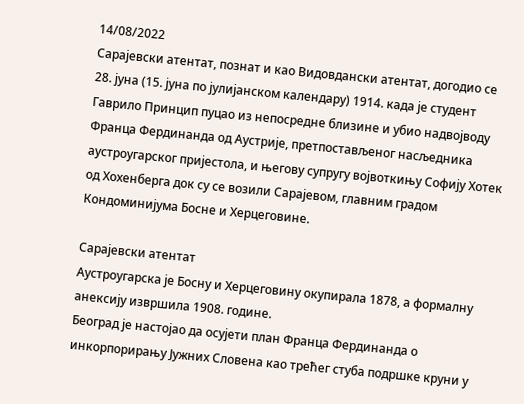14/08/2022
Сарајевски атентат, познат и као Видовдански атентат, догодио се 28. јуна (15. јуна по јулијанском календару) 1914. када је студент Гаврило Принцип пуцао из непосредне близине и убио надвојводу Франца Фердинанда од Аустрије, претпостављеног насљедника аустроугарског пријестола, и његову супругу војвоткињу Софију Хотек од Хохенберга док су се возили Сарајевом, главним градом Кондоминијума Босне и Херцеговине.

Сарајевски атентат
Аустроугарска је Босну и Херцеговину окупирала 1878, а формалну анексију извршила 1908. године.
Београд је настојао да осујети план Франца Фердинанда о инкорпорирању Јужних Словена као трећег стуба подршке круни у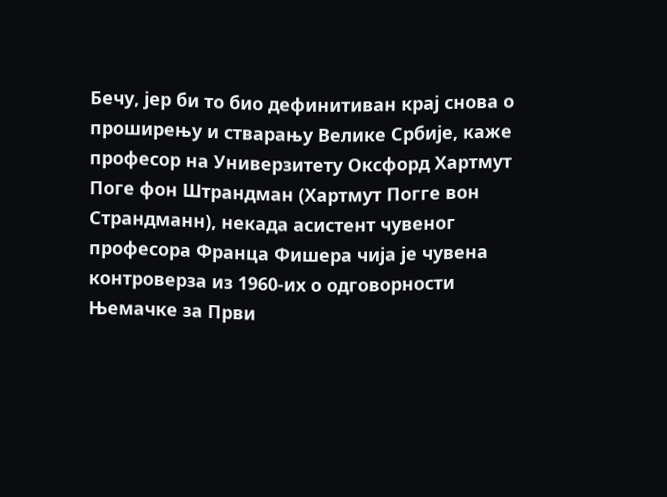Бечу, јер би то био дефинитиван крај снова о проширењу и стварању Велике Србије, каже професор на Универзитету Оксфорд Хартмут Поге фон Штрандман (Хартмут Погге вон Страндманн), некада асистент чувеног професора Франца Фишера чија је чувена контроверза из 1960-их о одговорности Њемачке за Први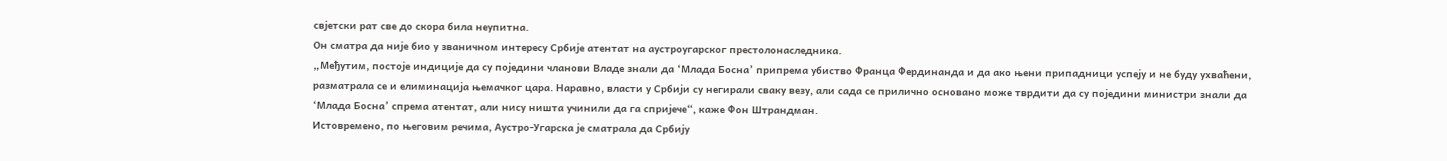свјетски рат све до скора била неупитна.
Он сматра да није био у званичном интересу Србије атентат на аустроугарског престолонаследника.
„Међутим, постоје индиције да су поједини чланови Владе знали да ‘Млада Босна’ припрема убиство Франца Фердинанда и да ако њени припадници успеју и не буду ухваћени, разматрала се и елиминација њемачког цара. Наравно, власти у Србији су негирали сваку везу, али сада се прилично основано може тврдити да су поједини министри знали да ‘Млада Босна’ спрема атентат, али нису ништа учинили да га спријече“, каже Фон Штрандман.
Истовремено, по његовим речима, Аустро-Угарска је сматрала да Србију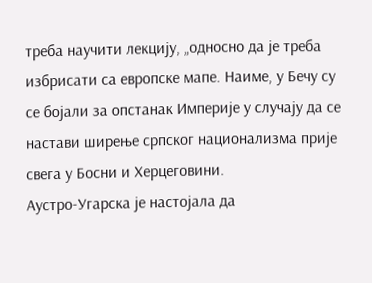треба научити лекцију, „односно да је треба избрисати са европске мапе. Наиме, у Бечу су се бојали за опстанак Империје у случају да се настави ширење српског национализма прије свега у Босни и Херцеговини.
Аустро-Угарска је настојала да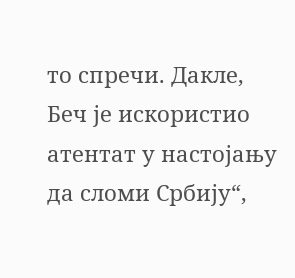то спречи. Дакле, Беч је искористио атентат у настојању да сломи Србију“,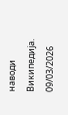наводи Википедија.
09/03/2026